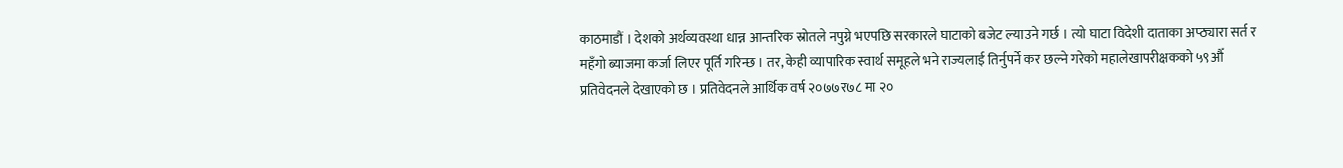काठमाडौं । देशको अर्थव्यवस्था धान्न आन्तरिक स्रोतले नपुग्ने भएपछि सरकारले घाटाको बजेट ल्याउने गर्छ । त्यो घाटा विदेशी दाताका अप्ठ्यारा सर्त र महँगो ब्याजमा कर्जा लिएर पूर्ति गरिन्छ । तर, केही व्यापारिक स्वार्थ समूहले भने राज्यलाई तिर्नुपर्ने कर छल्ने गरेको महालेखापरीक्षकको ५९औँ प्रतिवेदनले देखाएको छ । प्रतिवेदनले आर्थिक वर्ष २०७७र७८ मा २०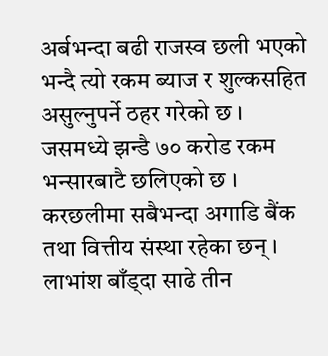अर्बभन्दा बढी राजस्व छली भएको भन्दै त्यो रकम ब्याज र शुल्कसहित असुल्नुपर्ने ठहर गरेको छ । जसमध्ये झन्डै ७० करोड रकम भन्सारबाटै छलिएको छ । करछलीमा सबैभन्दा अगाडि बैंक तथा वित्तीय संस्था रहेका छन् ।
लाभांश बाँड्दा साढे तीन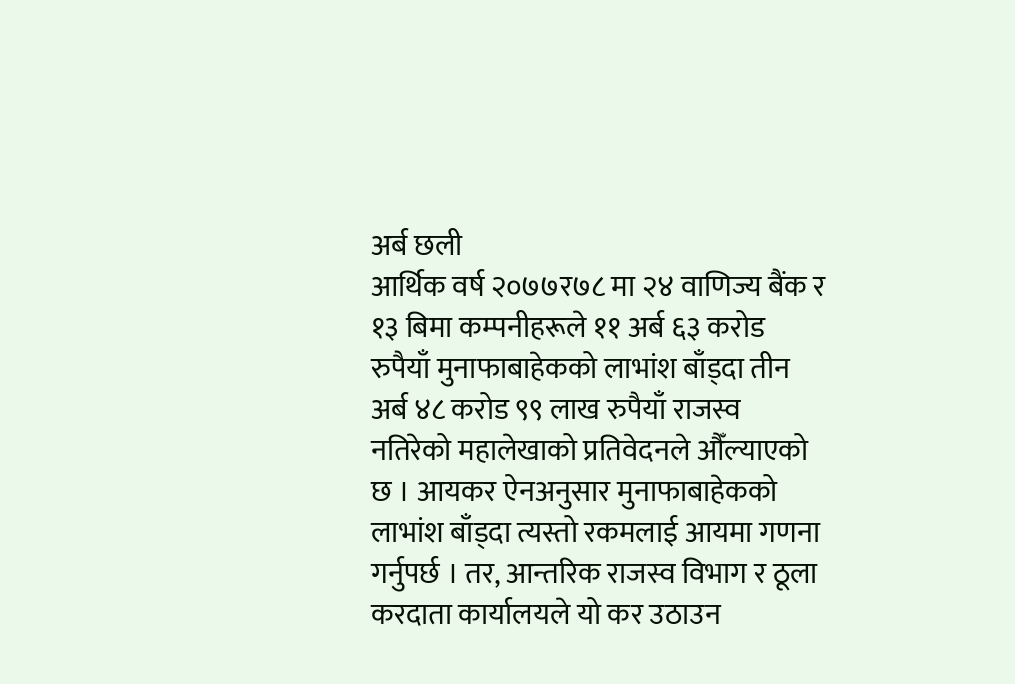अर्ब छली
आर्थिक वर्ष २०७७र७८ मा २४ वाणिज्य बैंक र १३ बिमा कम्पनीहरूले ११ अर्ब ६३ करोड रुपैयाँ मुनाफाबाहेकको लाभांश बाँड्दा तीन अर्ब ४८ करोड ९९ लाख रुपैयाँ राजस्व नतिरेको महालेखाको प्रतिवेदनले औँल्याएको छ । आयकर ऐनअनुसार मुनाफाबाहेकको लाभांश बाँड्दा त्यस्तो रकमलाई आयमा गणना गर्नुपर्छ । तर, आन्तरिक राजस्व विभाग र ठूला करदाता कार्यालयले यो कर उठाउन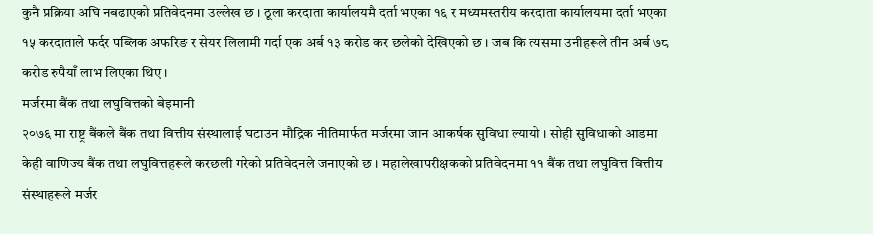कुनै प्रक्रिया अघि नबढाएको प्रतिवेदनमा उल्लेख छ । ठूला करदाता कार्यालयमै दर्ता भएका १६ र मध्यमस्तरीय करदाता कार्यालयमा दर्ता भएका १५ करदाताले फर्दर पब्लिक अफरिङ र सेयर लिलामी गर्दा एक अर्ब १३ करोड कर छलेको देखिएको छ । जब कि त्यसमा उनीहरूले तीन अर्ब ७८ करोड रुपैयाँ लाभ लिएका थिए ।
मर्जरमा बैंक तथा लघुवित्तको बेइमानी
२०७६ मा राष्ट्र बैंकले बैंक तथा वित्तीय संस्थालाई घटाउन मौद्रिक नीतिमार्फत मर्जरमा जान आकर्षक सुविधा ल्यायो । सोही सुविधाको आडमा केही वाणिज्य बैंक तथा लघुवित्तहरूले करछली गरेको प्रतिवेदनले जनाएको छ । महालेखापरीक्षकको प्रतिवेदनमा ११ बैंक तथा लघुवित्त वित्तीय संस्थाहरूले मर्जर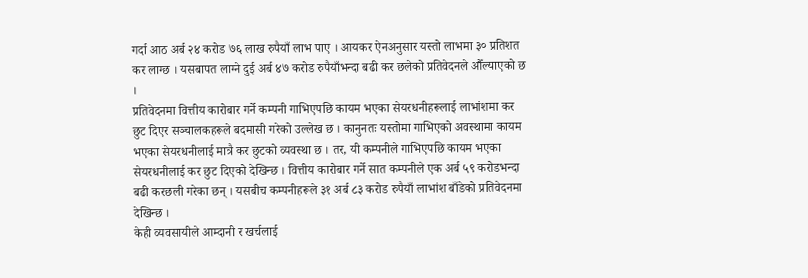गर्दा आठ अर्ब २४ करोड ७६ लाख रुपैयाँ लाभ पाए । आयकर ऐनअनुसार यस्तो लाभमा ३० प्रतिशत कर लाग्छ । यसबापत लाग्ने दुई अर्ब ४७ करोड रुपैयाँभन्दा बढी कर छलेको प्रतिवेदनले औँल्याएको छ ।
प्रतिवेदनमा वित्तीय कारोबार गर्ने कम्पनी गाभिएपछि कायम भएका सेयरधनीहरूलाई लाभांशमा कर छुट दिएर सञ्चालकहरूले बदमासी गरेको उल्लेख छ । कानुनतः यस्तोमा गाभिएको अवस्थामा कायम भएका सेयरधनीलाई मात्रै कर छुटको व्यवस्था छ । तर, यी कम्पनीले गाभिएपछि कायम भएका सेयरधनीलाई कर छुट दिएको देखिन्छ । वित्तीय कारोबार गर्ने सात कम्पनीले एक अर्ब ५९ करोडभन्दा बढी करछली गरेका छन् । यसबीच कम्पनीहरूले ३१ अर्ब ८३ करोड रुपैयाँ लाभांश बाँडेको प्रतिवेदनमा देखिन्छ ।
केही व्यवसायीले आम्दानी र खर्चलाई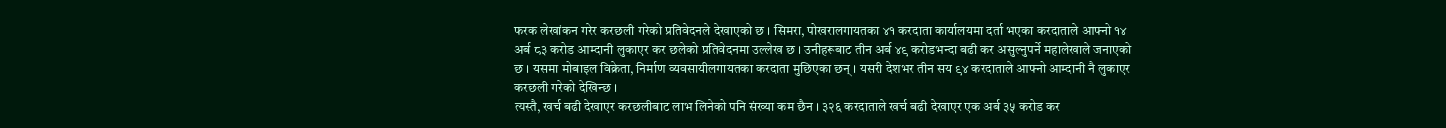फरक लेखांकन गरेर करछली गरेको प्रतिवेदनले देखाएको छ । सिमरा, पोखरालगायतका ४१ करदाता कार्यालयमा दर्ता भएका करदाताले आफ्नो १४ अर्ब ८३ करोड आम्दानी लुकाएर कर छलेको प्रतिवेदनमा उल्लेख छ । उनीहरूबाट तीन अर्ब ४९ करोडभन्दा बढी कर असुल्नुपर्ने महालेखाले जनाएको छ । यसमा मोबाइल विक्रेता, निर्माण व्यवसायीलगायतका करदाता मुछिएका छन् । यसरी देशभर तीन सय ९४ करदाताले आफ्नो आम्दानी नै लुकाएर करछली गरेको देखिन्छ ।
त्यस्तै, खर्च बढी देखाएर करछलीबाट लाभ लिनेको पनि संख्या कम छैन । ३२६ करदाताले खर्च बढी देखाएर एक अर्ब ३५ करोड कर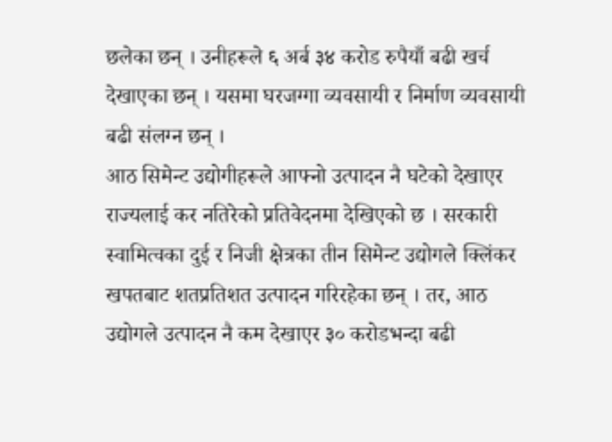छलेका छन् । उनीहरूले ६ अर्ब ३४ करोड रुपैयाँ बढी खर्च देखाएका छन् । यसमा घरजग्गा व्यवसायी र निर्माण व्यवसायी बढी संलग्न छन् ।
आठ सिमेन्ट उद्योगीहरूले आफ्नो उत्पादन नै घटेको देखाएर राज्यलाई कर नतिरेको प्रतिवेदनमा देखिएको छ । सरकारी स्वामित्वका दुई र निजी क्षेत्रका तीन सिमेन्ट उद्योगले क्लिंकर खपतबाट शतप्रतिशत उत्पादन गरिरहेका छन् । तर, आठ उद्योगले उत्पादन नै कम देखाएर ३० करोडभन्दा बढी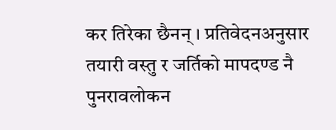कर तिरेका छैनन् । प्रतिवेदनअनुसार तयारी वस्तु र जर्तिको मापदण्ड नै पुनरावलोकन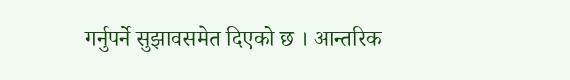गर्नुपर्ने सुझावसमेत दिएको छ । आन्तरिक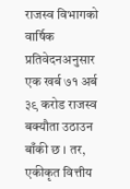राजस्व विभागको वार्षिक प्रतिवेदनअनुसार एक खर्ब ७१ अर्ब ३९ करोड राजस्व बक्यौता उठाउन बाँकी छ । तर, एकीकृत वित्तीय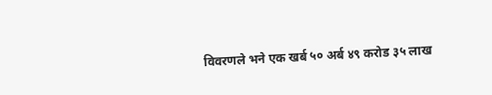विवरणले भने एक खर्ब ५० अर्ब ४९ करोड ३५ लाख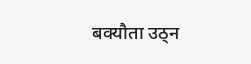बक्यौता उठ्न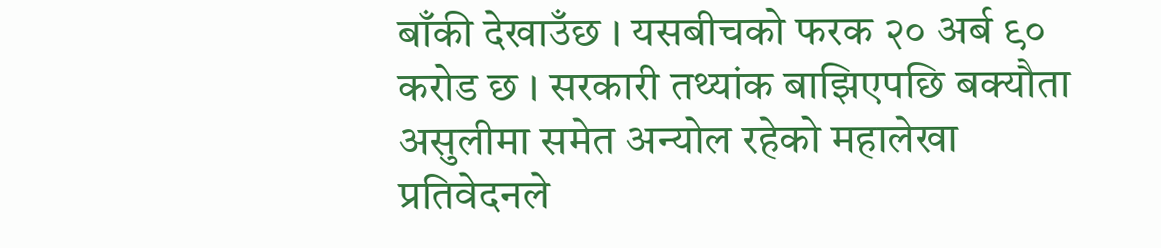बाँकी देखाउँछ । यसबीचको फरक २० अर्ब ९० करोड छ । सरकारी तथ्यांक बाझिएपछि बक्यौता असुलीमा समेत अन्योल रहेको महालेखा प्रतिवेदनले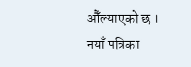औँल्याएको छ ।
नयाँ पत्रिका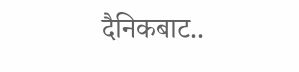दैनिकबाट..